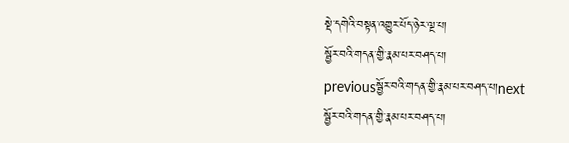སྡེ་དགེའི་བསྟན་འགྱུར་པོད་ཉེར་ལྔ་པ།
སྦྱོར་བའི་གདན་གྱི་རྣམ་པར་བཤད་པ།
previousསྦྱོར་བའི་གདན་གྱི་རྣམ་པར་བཤད་པ།next
སྦྱོར་བའི་གདན་གྱི་རྣམ་པར་བཤད་པ།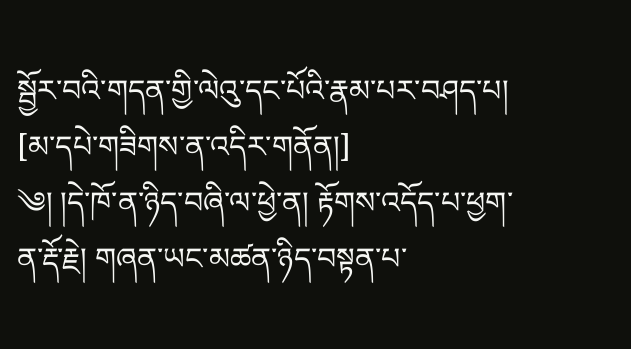སྦྱོར་བའི་གདན་གྱི་ལེའུ་དང་པོའི་རྣམ་པར་བཤད་པ།
[མ་དཔེ་གཟིགས་ན་འདིར་གནོན།]
༄། །དེ་ཁོ་ན་ཉིད་བཞི་ལ་ཕྱེ་ན། རྟོགས་འདོད་པ་ཕྱག་ན་རྡོ་རྗེ། གཞན་ཡང་མཚན་ཉིད་བསྟན་པ་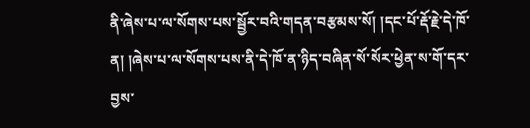ནི་ཞེས་པ་ལ་སོགས་པས་སྦྱོར་བའི་གདན་བརྩམས་སོ། །དང་པོ་རྡོ་རྗེ་དེ་ཁོ་ན། །ཞེས་པ་ལ་སོགས་པས་ནི་དེ་ཁོ་ན་ཉིད་བཞིན་སོ་སོར་ཕྱེན་ས་གོ་དར་བྱས་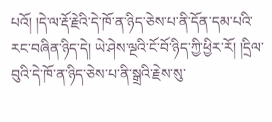པའོ། །དེ་ལ་རྡོ་རྗེའི་དེ་ཁོ་ན་ཉིད་ཅེས་པ་ནི་དོན་དམ་པའི་རང་བཞིན་ཉིད་དེ། ཡེ་ཤེས་ལྔའི་ངོ་བོ་ཉིད་ཀྱི་ཕྱིར་རོ། །དྲིལ་བུའི་དེ་ཁོ་ན་ཉིད་ཅེས་པ་ནི་སྒྲའི་རྗེས་སུ་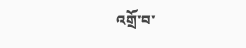འགྲོ་བ་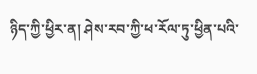ཉིད་ཀྱི་ཕྱིར་ན། ཤེས་རབ་ཀྱི་ཕ་རོལ་ཏུ་ཕྱིན་པའི་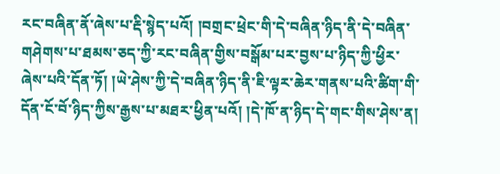རང་བཞིན་ནོ་ཞེས་པ་རྡི་སྙེད་པའོ། །བགྲང་ཕྲེང་གི་དེ་བཞིན་ཉིད་ནི་དེ་བཞིན་གཤེགས་པ་ཐམས་ཅད་ཀྱི་རང་བཞིན་གྱིས་བསྒོམ་པར་བྱས་པ་ཉིད་ཀྱི་ཕྱིར་ཞེས་པའི་དོན་ཏོ། །ཡེ་ཤེས་ཀྱི་དེ་བཞིན་ཉིད་ནི་ཇི་ལྟར་ཆེར་གནས་པའི་ཚིག་གི་དོན་ངོ་བོ་ཉིད་ཀྱིས་རྒྱས་པ་མཐར་ཕྱིན་པའོ། །དེ་ཁོ་ན་ཉིད་དེ་གང་གིས་ཤེས་ན།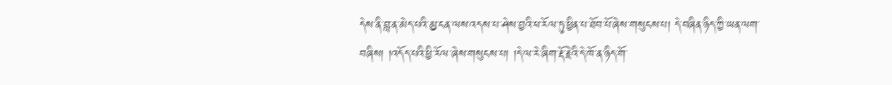དེས་ནི་བླ་ན་མེད་པའི་མྱ་ངན་ལས་འདས་པ་ཤེས་བྱའི་ཕ་རོལ་ཏུ་ཕྱིན་པ་ཐོབ་པོ་ཞེས་གསུངས་པ། དེ་བཞིན་ཉིད་ཀྱི་ཡན་ལག་བཞིས། །འདོད་པའི་ཕྱི་རོལ་ཞེས་གསུངས་པ། །དེ་ལ་རེ་ཞིག་རྡོ་རྗེའི་དེ་ཁོ་ན་ཉིད་གོ་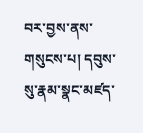བར་བྱས་ནས་གསུངས་པ། དབུས་སུ་རྣམ་སྣང་མཛད་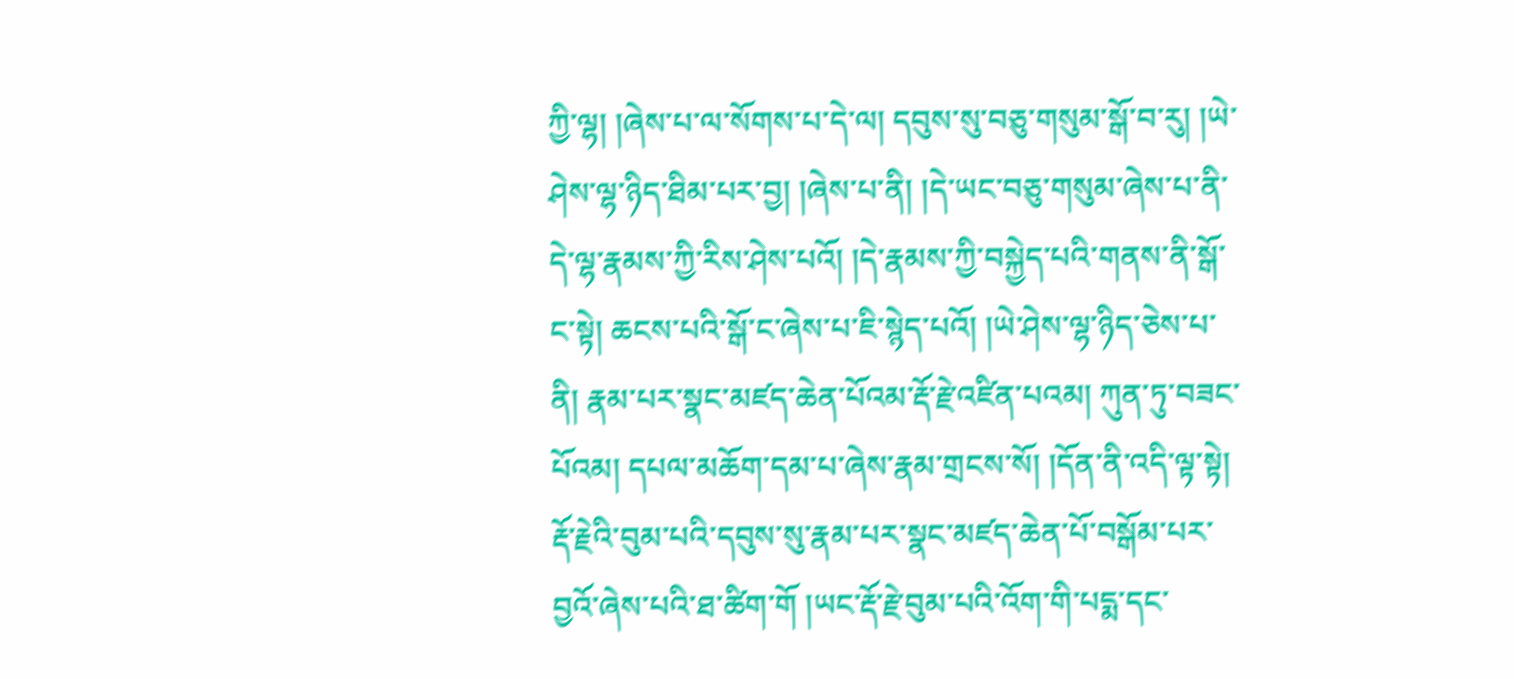ཀྱི་ལྷ། །ཞེས་པ་ལ་སོགས་པ་དེ་ལ། དབུས་སུ་བཅུ་གསུམ་སྒོ་བ་རུ། །ཡེ་ཤེས་ལྷ་ཉིད་ཐིམ་པར་བྱ། །ཞེས་པ་ནི། །དེ་ཡང་བཅུ་གསུམ་ཞེས་པ་ནི་དེ་ལྷ་རྣམས་ཀྱི་རིས་ཤེས་པའོ། །དེ་རྣམས་ཀྱི་བསྐྱེད་པའི་གནས་ནི་སྒོ་ང་སྟེ། ཆངས་པའི་སྒོ་ང་ཞེས་པ་ཇི་སྙེད་པའོ། །ཡེ་ཤེས་ལྷ་ཉིད་ཅེས་པ་ནི། རྣམ་པར་སྣང་མཛད་ཆེན་པོའམ་རྡོ་རྗེ་འཛིན་པའམ། ཀུན་ཏུ་བཟང་པོའམ། དཔལ་མཆོག་དམ་པ་ཞེས་རྣམ་གྲངས་སོ། །དོན་ནི་འདི་ལྟ་སྟེ། རྡོ་རྗེའི་བུམ་པའི་དབུས་སུ་རྣམ་པར་སྣང་མཛད་ཆེན་པོ་བསྒོམ་པར་བྱའོ་ཞེས་པའི་ཐ་ཚིག་གོ །ཡང་རྡོ་རྗེ་བུམ་པའི་འོག་གི་པདྨ་དང་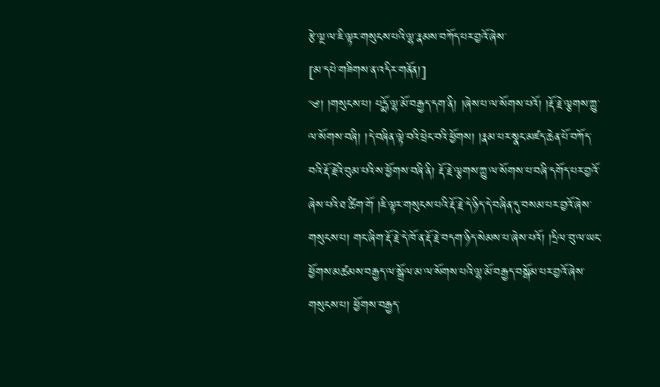རྩེ་ལྔ་ལ་ཇི་ལྟར་གསུངས་པའི་ལྷ་རྣམས་བཀོད་པར་བྱའོ་ཞེས་
[མ་དཔེ་གཟིགས་ན་འདིར་གནོན།]
༄། །གསུངས་པ། པདྨོ་ལྷ་མོ་བརྒྱད་དག་ནི། །ཞེས་པ་ལ་སོགས་པའོ། །རྡོ་རྗེ་ལྕགས་ཀྱུ་ལ་སོགས་བཞི། །དེ་བཞིན་ལྟེ་བའི་ཕྲེང་བའི་ཕྱོགས། །རྣམ་པར་སྣང་མཛད་ཆེན་པོ་བཀོད་བའི་རྡོ་རྗེའི་བུམ་པའི་ས་ཕྱོགས་བཞི་ནི། རྡོ་རྗེ་ལྕགས་ཀྱུ་ལ་སོགས་པ་བཞི་དགོད་པར་བྱའོ་ཞེས་པའི་ཐ་ཚིག་གོ །ཇི་ལྟར་གསུངས་པའི་རྡོ་རྗེ་དེ་ཉིད་དེ་བཞིན་དུ་བསམ་པར་བྱའོ་ཞེས་གསུངས་པ། གང་ཞིག་རྡོ་རྗེ་དེ་ཁོ་ན་རྡོ་རྗེ་བདག་ཉིད་སེམས་པ་ཞེས་པའོ། །དྲིལ་བུ་ལ་ཡང་ཕྱོགས་མཚམས་བརྒྱད་ལ་སྒྲོལ་མ་ལ་སོགས་པའི་ལྷ་མོ་བརྒྱད་བསྒོམ་པར་བྱའོ་ཞེས་གསུངས་པ། ཕྱོགས་བརྒྱད་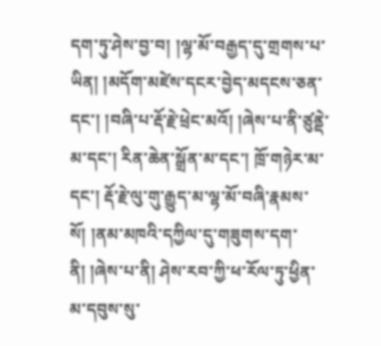དག་ཏུ་ཤེས་བྱ་བ། །ལྷ་མོ་བརྒྱད་དུ་གྲགས་པ་ཡིན། །མདོག་མཛེས་དངར་བྱེད་མདངས་ཅན་དང་། །བཞི་པ་རྡོ་རྗེ་ཕྲེང་མའོ། །ཞེས་པ་ནི་ཙུནྡེ་མ་དང་། རིན་ཆེན་སྒྲོན་མ་དང་། ཁྲོ་གཉེར་མ་དང་། རྡོ་རྗེ་ལུ་གུ་རྒྱུད་མ་ལྷ་མོ་བཞི་རྣམས་སོ། །ནམ་མཁའི་དཀྱིལ་དུ་གཟུགས་དག་ནི། །ཞེས་པ་ནི། ཤེས་རབ་ཀྱི་ཕ་རོལ་ཏུ་ཕྱིན་མ་དབུས་སུ་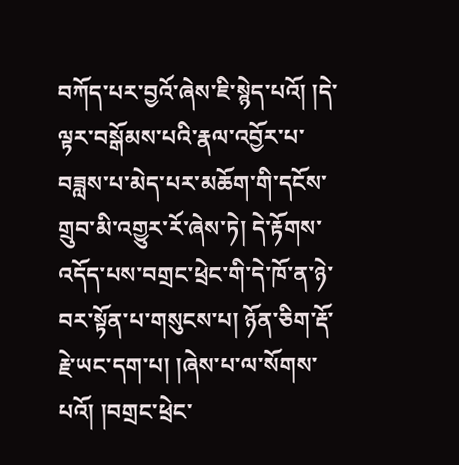བཀོད་པར་བྱའོ་ཞེས་ཇི་སྙེད་པའོ། །དེ་ལྟར་བསྒོམས་པའི་རྣལ་འབྱོར་པ་བཟླས་པ་མེད་པར་མཆོག་གི་དངོས་གྲུབ་མི་འགྱུར་རོ་ཞེས་ཏེ། དེ་རྟོགས་འདོད་པས་བགྲང་ཕྲེང་གི་དེ་ཁོ་ན་ཉེ་བར་སྟོན་པ་གསུངས་པ། ཉོན་ཅིག་རྡོ་རྗེ་ཡང་དག་པ། །ཞེས་པ་ལ་སོགས་པའོ། །བགྲང་ཕྲེང་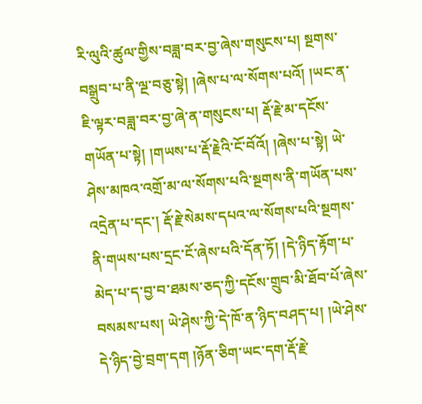རི་ལུའི་ཚུལ་གྱིས་བཟླ་བར་བྱ་ཞེས་གསུངས་པ། སྔགས་བསྒྲུབ་པ་ནི་ལྔ་བཅུ་སྟེ། །ཞེས་པ་ལ་སོགས་པའོ། །ཡང་ན་ཇི་ལྟར་བཟླ་བར་བྱ་ཞེ་ན་གསུངས་པ། རྡོ་རྗེ་མ་དངོས་གཡོན་པ་སྟེ། །གཡས་པ་རྡོ་རྗེའི་ངོ་བོའོ། །ཞེས་པ་སྟེ། ཡེ་ཤེས་མཁའ་འགྲོ་མ་ལ་སོགས་པའི་སྔགས་ནི་གཡོན་པས་འདྲེན་པ་དང་། རྡོ་རྗེ་སེམས་དཔའ་ལ་སོགས་པའི་སྔགས་ནི་གཡས་པས་དྲང་ངོ་ཞེས་པའི་དོན་ཏོ། །དེ་ཉིད་རྟོག་པ་མེད་པ་ད་བྱ་བ་ཐམས་ཅད་ཀྱི་དངོས་གྲུབ་མི་ཐོབ་པོ་ཞེས་བསམས་པས། ཡེ་ཤེས་ཀྱི་དེ་ཁོ་ན་ཉིད་བཤད་པ། །ཡེ་ཤེས་དེ་ཉིད་བྱེ་བྲག་དག །ཉོན་ཅིག་ཡང་དག་རྡོ་རྗེ་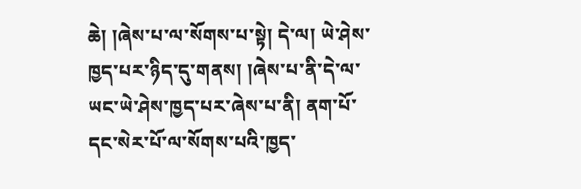ཆེ། །ཞེས་པ་ལ་སོགས་པ་སྟེ། དེ་ལ། ཡེ་ཤེས་ཁྱད་པར་ཉིད་དུ་གནས། །ཞེས་པ་ནི་དེ་ལ་ཡང་ཡེ་ཤེས་ཁྱད་པར་ཞེས་པ་ནི། ནག་པོ་དང་སེར་པོ་ལ་སོགས་པའི་ཁྱད་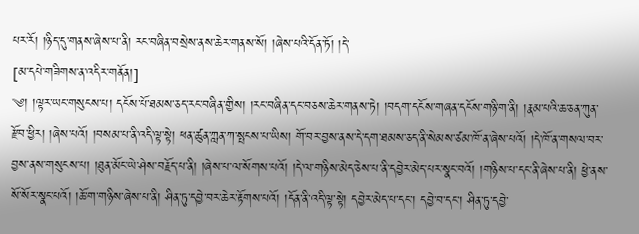པར་རོ། །ཉིད་དུ་གནས་ཞེས་པ་ནི། རང་བཞིན་བསྲེས་ནས་ཆེར་གནས་སོ། །ཞེས་པའི་དོན་ཏོ། །དེ་
[མ་དཔེ་གཟིགས་ན་འདིར་གནོན།]
༄། །ལྟར་ཡང་གསུངས་པ། དངོས་པོ་ཐམས་ཅད་རང་བཞིན་གྱིས། །རང་བཞིན་དང་བཅས་ཆེར་གནས་ཏེ། །བདག་དངོས་གཞན་དངོས་གཉི་ག་ནི། །རྣམ་པའི་ཆ་ཅན་ཀུན་རྫོབ་ཕྱིར། །ཞེས་པའོ། །བསམ་པ་ནི་འདི་ལྟ་སྟེ། ཕན་ཚུན་ཀླན་ཀ་སྤངས་པ་ཡིས། གོ་བར་བྱས་ནས་དེ་དག་ཐམས་ཅད་ནི་སེམས་ཙམ་ཁོ་ན་ཞེས་པའོ། །དེ་ཁོ་ན་གསལ་བར་བྱས་ནས་གསུངས་པ། །ཐུན་མོང་ཡེ་ཤེས་བརྗོད་པ་ནི། །ཞེས་པ་ལ་སོགས་པའོ། །དེ་ལ་གཉིས་མེད་ཅེས་པ་ནི་དབྱེར་མེད་པར་སྣང་བའོ། །གཉིས་པ་དང་ནི་ཞེས་པ་ནི། ཕྱེ་ནས་སོ་སོར་སྣང་པའོ། །ཆོ་ག་གཉིས་ཞེས་པ་ནི། ཤིན་ཏུ་དབྱེ་བར་ཆེར་རྟོགས་པའོ། །དོན་ནི་འདི་ལྟ་སྟེ། དབྱེར་མེད་པ་དང་། དབྱེ་བ་དང་། ཤིན་ཏུ་དབྱེ་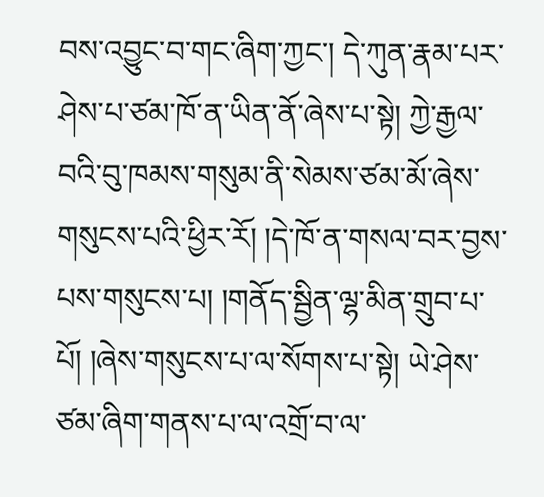བས་འབྱུང་བ་གང་ཞིག་ཀྱང་། དེ་ཀུན་རྣམ་པར་ཤེས་པ་ཙམ་ཁོ་ན་ཡིན་ནོ་ཞེས་པ་སྟེ། ཀྱེ་རྒྱལ་བའི་བུ་ཁམས་གསུམ་ནི་སེམས་ཙམ་མོ་ཞེས་གསུངས་པའི་ཕྱིར་རོ། །དེ་ཁོ་ན་གསལ་བར་བྱས་པས་གསུངས་པ། །གནོད་སྦྱིན་ལྷ་མིན་གྲུབ་པ་པོ། །ཞེས་གསུངས་པ་ལ་སོགས་པ་སྟེ། ཡེ་ཤེས་ཙམ་ཞིག་གནས་པ་ལ་འགྲོ་བ་ལ་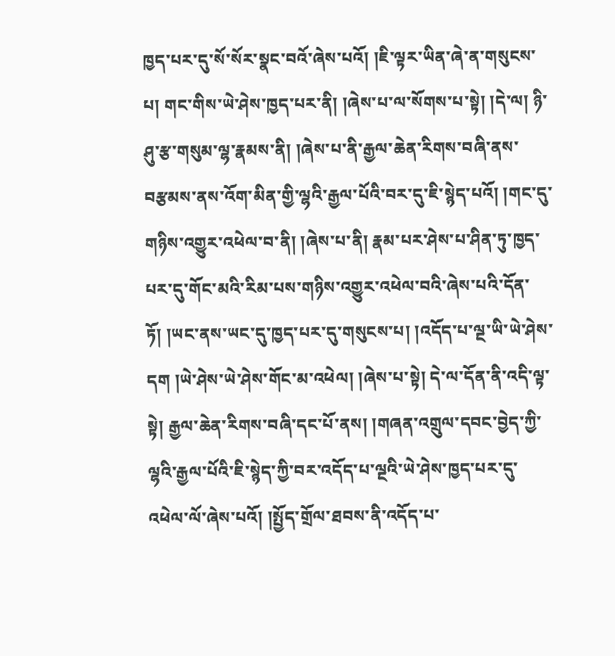ཁྱད་པར་དུ་སོ་སོར་སྣང་བའོ་ཞེས་པའོ། །ཇི་ལྟར་ཡིན་ཞེ་ན་གསུངས་པ། གང་གིས་ཡེ་ཤེས་ཁྱད་པར་ནི། །ཞེས་པ་ལ་སོགས་པ་སྟེ། །དེ་ལ། ཉི་ཤུ་རྩ་གསུམ་ལྷ་རྣམས་ནི། །ཞེས་པ་ནི་རྒྱལ་ཆེན་རིགས་བཞི་ནས་བརྩམས་ནས་འོག་མིན་གྱི་ལྷའི་རྒྱལ་པོའི་བར་དུ་ཇི་སྙེད་པའོ། །གང་དུ་གཉིས་འགྱུར་འཕེལ་བ་ནི། །ཞེས་པ་ནི། རྣམ་པར་ཤེས་པ་ཤིན་ཏུ་ཁྱད་པར་དུ་གོང་མའི་རིམ་པས་གཉིས་འགྱུར་འཕེལ་བའི་ཞེས་པའི་དོན་ཏོ། །ཡང་ནས་ཡང་དུ་ཁྱད་པར་དུ་གསུངས་པ། །འདོད་པ་ལྔ་ཡི་ཡེ་ཤེས་དག །ཡེ་ཤེས་ཡེ་ཤེས་གོང་མ་འཕེལ། །ཞེས་པ་སྟེ། དེ་ལ་དོན་ནི་འདི་ལྟ་སྟེ། རྒྱལ་ཆེན་རིགས་བཞི་དང་པོ་ནས། །གཞན་འགྲུལ་དབང་བྱེད་ཀྱི་ལྷའི་རྒྱལ་པོའི་ཇི་སྙེད་ཀྱི་བར་འདོད་པ་ལྔའི་ཡེ་ཤེས་ཁྱད་པར་དུ་འཕེལ་ལོ་ཞེས་པའོ། །སྤྱོད་གྲོལ་ཐབས་ནི་འདོད་པ་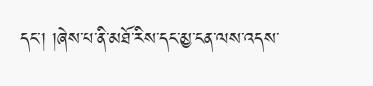དང་། །ཞེས་པ་ནི་མཐོ་རིས་དང་མྱ་ངན་ལས་འདས་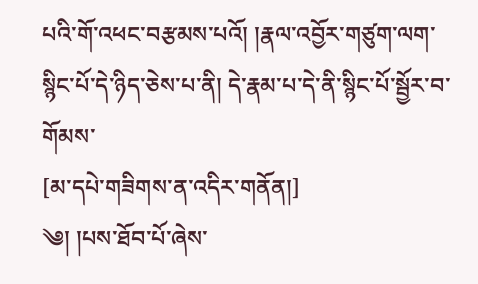པའི་གོ་འཕང་བརྩམས་པའོ། །རྣལ་འབྱོར་གཙུག་ལག་སྙིང་པོ་དེ་ཉིད་ཅེས་པ་ནི། དེ་རྣམ་པ་དེ་ནི་སྙིང་པོ་སྦྱོར་བ་གོམས་
[མ་དཔེ་གཟིགས་ན་འདིར་གནོན།]
༄། །པས་ཐོབ་པོ་ཞེས་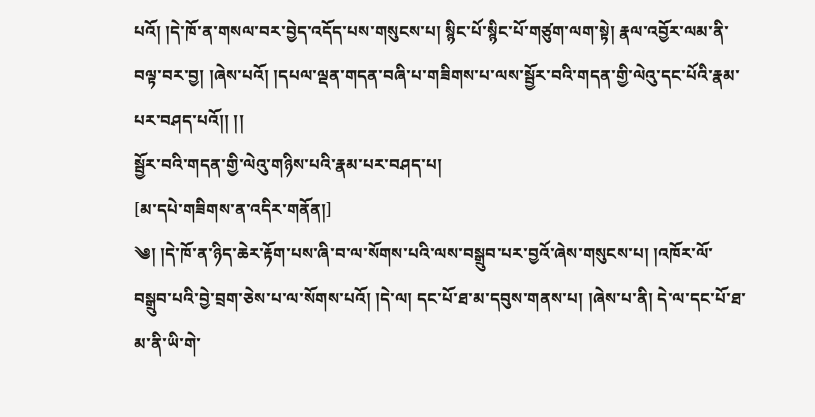པའོ། །དེ་ཁོ་ན་གསལ་བར་བྱེད་འདོད་པས་གསུངས་པ། སྙིང་པོ་སྙིང་པོ་གཙུག་ལག་སྟེ། རྣལ་འབྱོར་ལམ་ནི་བལྟ་བར་བྱ། །ཞེས་པའོ། །དཔལ་ལྡན་གདན་བཞི་པ་གཟིགས་པ་ལས་སྦྱོར་བའི་གདན་གྱི་ལེའུ་དང་པོའི་རྣམ་པར་བཤད་པའོ།། །།
སྦྱོར་བའི་གདན་གྱི་ལེའུ་གཉིས་པའི་རྣམ་པར་བཤད་པ།
[མ་དཔེ་གཟིགས་ན་འདིར་གནོན།]
༄། །དེ་ཁོ་ན་ཉིད་ཆེར་རྟོག་པས་ཞི་བ་ལ་སོགས་པའི་ལས་བསྒྲུབ་པར་བྱའོ་ཞེས་གསུངས་པ། །འཁོར་ལོ་བསྒྲུབ་པའི་བྱེ་བྲག་ཅེས་པ་ལ་སོགས་པའོ། །དེ་ལ། དང་པོ་ཐ་མ་དབུས་གནས་པ། །ཞེས་པ་ནི། དེ་ལ་དང་པོ་ཐ་མ་ནི་ཡི་གེ་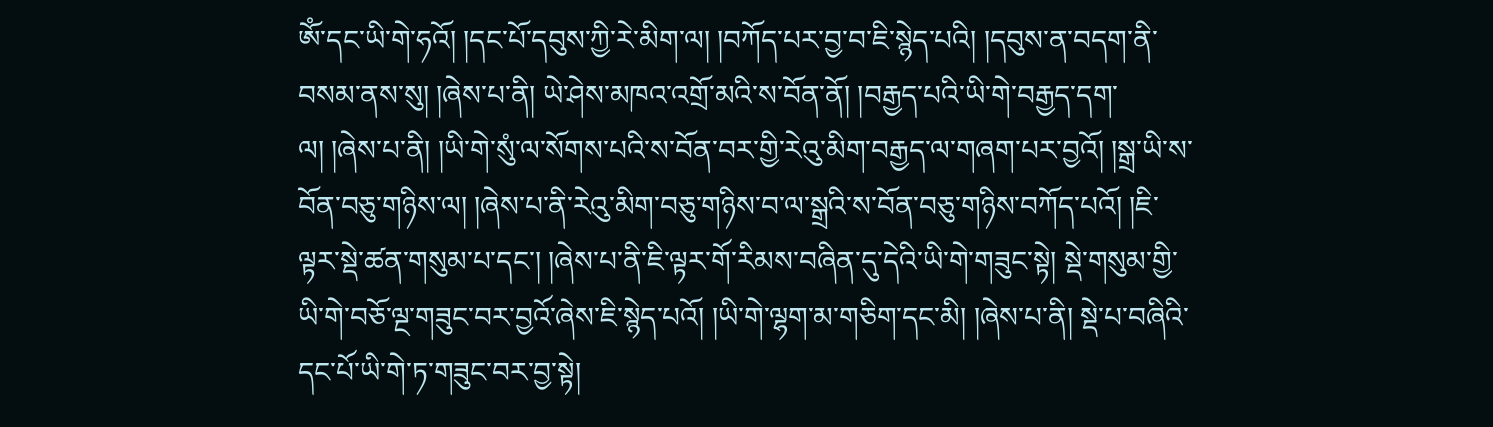ཨོཾ་དང་ཡི་གེ་ཧའོ། །དང་པོ་དབུས་ཀྱི་རེ་མིག་ལ། །བཀོད་པར་བྱ་བ་ཇི་སྙེད་པའི། །དབུས་ན་བདག་ནི་བསམ་ནས་སུ། །ཞེས་པ་ནི། ཡེ་ཤེས་མཁའ་འགྲོ་མའི་ས་བོན་ནོ། །བརྒྱད་པའི་ཡི་གེ་བརྒྱད་དག་ལ། །ཞེས་པ་ནི། །ཡི་གེ་སུཾ་ལ་སོགས་པའི་ས་བོན་བར་གྱི་རེའུ་མིག་བརྒྱད་ལ་གཞག་པར་བྱའོ། །སྒྲ་ཡི་ས་བོན་བཅུ་གཉིས་ལ། །ཞེས་པ་ནི་རེའུ་མིག་བཅུ་གཉིས་བ་ལ་སྒྲའི་ས་བོན་བཅུ་གཉིས་བཀོད་པའོ། །ཇི་ལྟར་སྡེ་ཚན་གསུམ་པ་དང་། །ཞེས་པ་ནི་ཇི་ལྟར་གོ་རིམས་བཞིན་དུ་དེའི་ཡི་གེ་གཟུང་སྟེ། སྡེ་གསུམ་གྱི་ཡི་གེ་བཅོ་ལྔ་གཟུང་བར་བྱའོ་ཞེས་ཇི་སྙེད་པའོ། །ཡི་གེ་ལྷག་མ་གཅིག་དང་མི། །ཞེས་པ་ནི། སྡེ་པ་བཞིའི་དང་པོ་ཡི་གེ་ཏ་གཟུང་བར་བྱ་སྟེ།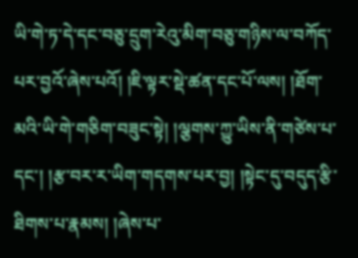ཡི་གེ་ཏ་དེ་དང་བཅུ་དྲུག་རེའུ་མིག་བཅུ་གཉིས་ལ་བཀོད་པར་བྱའོ་ཞེས་པའོ། །ཇི་ལྟར་སྡེ་ཚན་དང་པོ་ལས། །ཐོག་མའི་ཡི་གེ་གཅིག་བཟུང་སྟེ། །ལྕགས་ཀྱུ་ཡིས་ནི་གཙེས་པ་དང་། །རྩ་བར་ར་ཡིག་གདགས་པར་བྱ། །སྟེང་དུ་བདུད་རྩི་ཐིགས་པ་རྣམས། །ཞེས་པ་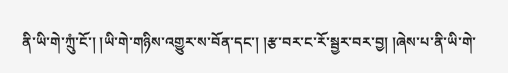ནི་ཡི་གེ་ཀྲུཾ་ངོ་། །ཡི་གེ་གཉིས་འགྱུར་ས་བོན་དང་། །རྩ་བར་ང་རོ་སྦྱར་བར་བྱ། །ཞེས་པ་ནི་ཡི་གེ་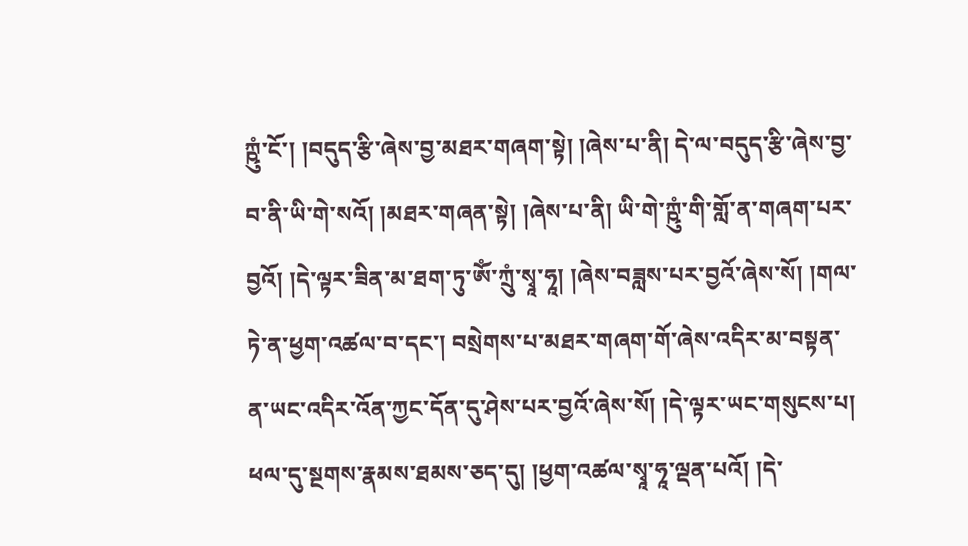ཀྵུཾ་ངོ་། །བདུད་རྩི་ཞེས་བྱ་མཐར་གཞག་སྟེ། །ཞེས་པ་ནི། དེ་ལ་བདུད་རྩི་ཞེས་བྱ་བ་ནི་ཡི་གེ་སའོ། །མཐར་གཞན་སྟེ། །ཞེས་པ་ནི། ཡི་གེ་ཀྵུཾ་གི་གློ་ན་གཞག་པར་བྱའོ། །དེ་ལྟར་ཟིན་མ་ཐག་ཏུ་ཨོཾ་ཀྲུཾ་སྭཱ་ཧཱ། །ཞེས་བཟླས་པར་བྱའོ་ཞེས་སོ། །གལ་ཏེ་ན་ཕྱག་འཚལ་བ་དང་། བསྲེགས་པ་མཐར་གཞག་གོ་ཞེས་འདིར་མ་བསྟན་ན་ཡང་འདིར་འོན་ཀྱང་དོན་དུ་ཤེས་པར་བྱའོ་ཞེས་སོ། །དེ་ལྟར་ཡང་གསུངས་པ། ཕལ་དུ་སྔགས་རྣམས་ཐམས་ཅད་དུ། །ཕྱག་འཚལ་སྭཱ་ཧཱ་ལྡན་པའོ། །དེ་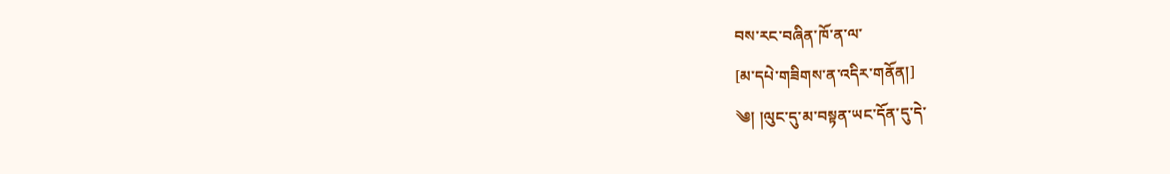བས་རང་བཞིན་ཁོ་ན་ལ་
[མ་དཔེ་གཟིགས་ན་འདིར་གནོན།]
༄། །ལུང་དུ་མ་བསྟན་ཡང་དོན་དུ་དེ་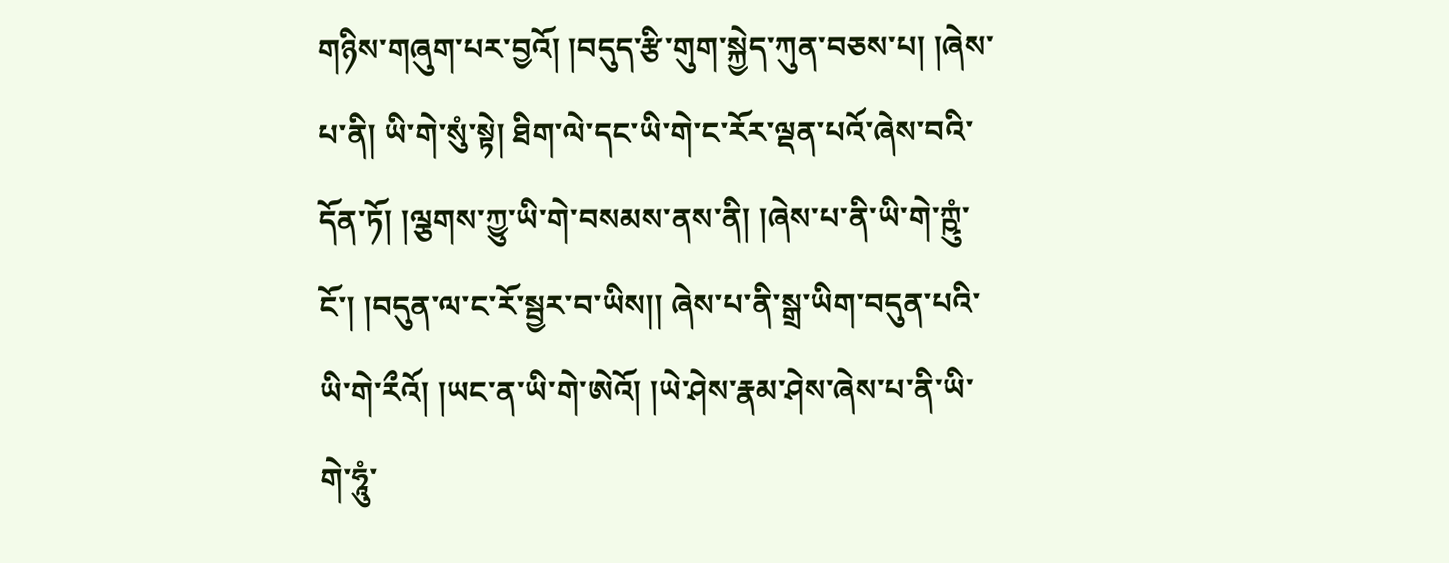གཉིས་གཞུག་པར་བྱའོ། །བདུད་རྩི་གུག་སྐྱེད་ཀུན་བཅས་པ། །ཞེས་པ་ནི། ཡི་གེ་སུཾ་སྟེ། ཐིག་ལེ་དང་ཡི་གེ་ང་རོར་ལྡན་པའོ་ཞེས་བའི་དོན་ཏོ། །ལྕགས་ཀྱུ་ཡི་གེ་བསམས་ནས་ནི། །ཞེས་པ་ནི་ཡི་གེ་ཀྵུཾ་ངོ་། །བདུན་ལ་ང་རོ་སྦྱར་བ་ཡིས།། ཞེས་པ་ནི་སྒྲ་ཡིག་བདུན་པའི་ཡི་གེ་རྀའོ། །ཡང་ན་ཡི་གེ་ཨེའོ། །ཡེ་ཤེས་རྣམ་ཤེས་ཞེས་པ་ནི་ཡི་གེ་ཧཱུཾ་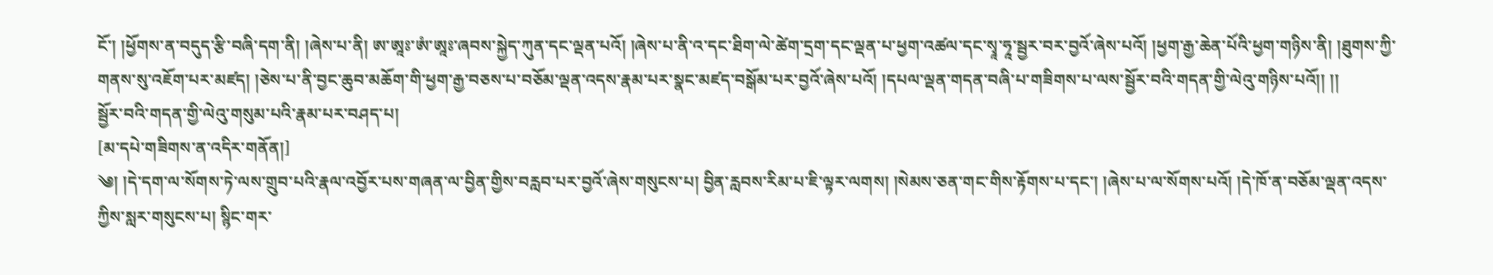ངོ་། །ཕྱོགས་ན་བདུད་རྩི་བཞི་དག་ནི། །ཞེས་པ་ནི། ཨ་ཨཱཿ་ཨཾ་ཨཱཿ་ཞབས་སྐྱེད་ཀུན་དང་ལྡན་པའོ། །ཞེས་པ་ནི་འ་དང་ཐིག་ལེ་ཚེག་དྲག་དང་ལྡན་པ་ཕྱག་འཚལ་དང་སྭཱ་ཧཱ་སྦྱར་བར་བྱའོ་ཞེས་པའོ། །ཕྱག་རྒྱ་ཆེན་པོའི་ཕྱག་གཉིས་ནི། །ཐུགས་ཀྱི་གནས་སུ་འཇོག་པར་མཛད། །ཅེས་པ་ནི་བྱང་ཆུབ་མཆོག་གི་ཕྱག་རྒྱ་བཅས་པ་བཅོམ་ལྡན་འདས་རྣམ་པར་སྣང་མཛད་བསྒོམ་པར་བྱའོ་ཞེས་པའོ། །དཔལ་ལྡན་གདན་བཞི་པ་གཟིགས་པ་ལས་སྦྱོར་བའི་གདན་གྱི་ལེའུ་གཉིས་པའོ།། །།
སྦྱོར་བའི་གདན་གྱི་ལེའུ་གསུམ་པའི་རྣམ་པར་བཤད་པ།
[མ་དཔེ་གཟིགས་ན་འདིར་གནོན།]
༄། །དེ་དག་ལ་སོགས་ཏེ་ལས་གྲུབ་པའི་རྣལ་འབྱོར་པས་གཞན་ལ་བྱིན་གྱིས་བརླབ་པར་བྱའོ་ཞེས་གསུངས་པ། བྱིན་རླབས་རིམ་པ་ཇི་ལྟར་ལགས། །སེམས་ཅན་གང་གིས་རྟོགས་པ་དང་། །ཞེས་པ་ལ་སོགས་པའོ། །དེ་ཁོ་ན་བཅོམ་ལྡན་འདས་ཀྱིས་སླར་གསུངས་པ། སྙིང་གར་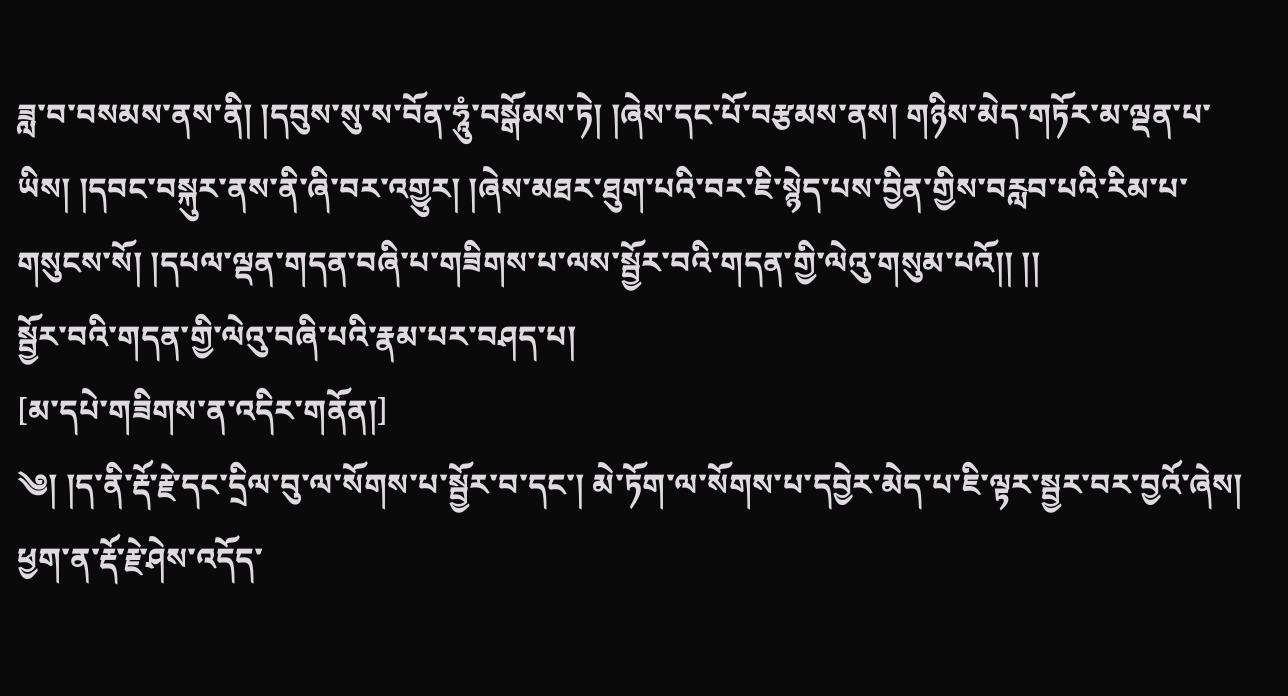ཟླ་བ་བསམས་ནས་ནི། །དབུས་སུ་ས་བོན་ཧཱུཾ་བསྒོམས་ཏེ། །ཞེས་དང་པོ་བརྩམས་ནས། གཉིས་མེད་གཏོར་མ་ལྡན་པ་ཡིས། །དབང་བསྐུར་ནས་ནི་ཞི་བར་འགྱུར། །ཞེས་མཐར་ཐུག་པའི་བར་ཇི་སྙེད་པས་བྱིན་གྱིས་བརླབ་པའི་རིམ་པ་གསུངས་སོ། །དཔལ་ལྡན་གདན་བཞི་པ་གཟིགས་པ་ལས་སྦྱོར་བའི་གདན་གྱི་ལེའུ་གསུམ་པའོ།། །།
སྦྱོར་བའི་གདན་གྱི་ལེའུ་བཞི་པའི་རྣམ་པར་བཤད་པ།
[མ་དཔེ་གཟིགས་ན་འདིར་གནོན།]
༄། །ད་ནི་རྡོ་རྗེ་དང་དྲིལ་བུ་ལ་སོགས་པ་སྦྱོར་བ་དང་། མེ་ཏོག་ལ་སོགས་པ་དབྱེར་མེད་པ་ཇི་ལྟར་སྦྱར་བར་བྱའོ་ཞེས། ཕྱག་ན་རྡོ་རྗེ་ཤེས་འདོད་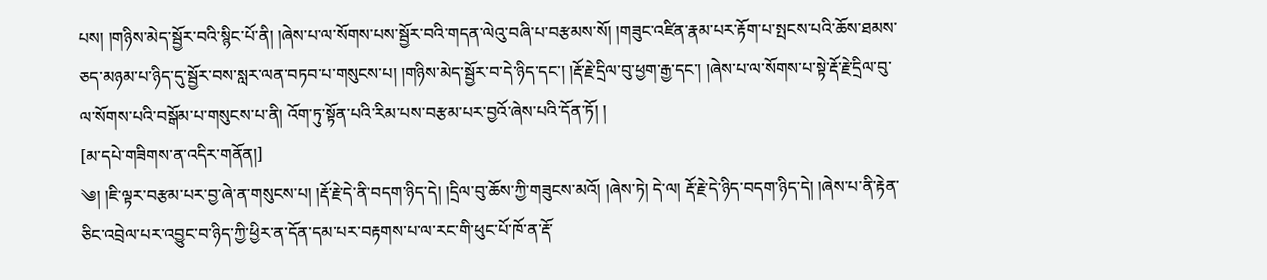པས། །གཉིས་མེད་སྦྱོར་བའི་སྙིང་པོ་ནི། །ཞེས་པ་ལ་སོགས་པས་སྦྱོར་བའི་གདན་ལེའུ་བཞི་པ་བརྩམས་སོ། །གཟུང་འཛིན་རྣམ་པར་རྟོག་པ་སྤངས་པའི་ཆོས་ཐམས་ཅད་མཉམ་པ་ཉིད་དུ་སྦྱོར་བས་སླར་ལན་བཏབ་པ་གསུངས་པ། །གཉིས་མེད་སྦྱོར་བ་དེ་ཉིད་དང་། །རྡོ་རྗེ་དྲིལ་བུ་ཕྱག་རྒྱ་དང་། །ཞེས་པ་ལ་སོགས་པ་སྟེ་རྡོ་རྗེ་དྲིལ་བུ་ལ་སོགས་པའི་བསྒོམ་པ་གསུངས་པ་ནི། འོག་ཏུ་སྟོན་པའི་རིམ་པས་བརྩམ་པར་བྱའོ་ཞེས་པའི་དོན་ཏོ། །
[མ་དཔེ་གཟིགས་ན་འདིར་གནོན།]
༄། །ཇི་ལྟར་བརྩམ་པར་བྱ་ཞེ་ན་གསུངས་པ། །རྡོ་རྗེ་དེ་ནི་བདག་ཉིད་དེ། །དྲིལ་བུ་ཆོས་ཀྱི་གཟུངས་མའོ། །ཞེས་ཏེ། དེ་ལ། རྡོ་རྗེ་དེ་ཉིད་བདག་ཉིད་དེ། །ཞེས་པ་ནི་རྟེན་ཅིང་འབྲེལ་པར་འབྱུང་བ་ཉིད་ཀྱི་ཕྱིར་ན་དོན་དམ་པར་བརྟགས་པ་ལ་རང་གི་ཕུང་པོ་ཁོ་ན་རྡོ་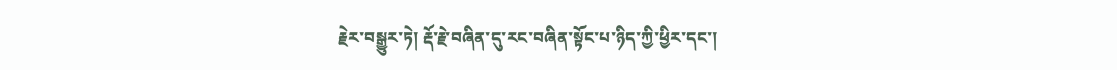རྗེར་བསྒྱུར་ཏེ། རྡོ་རྗེ་བཞིན་དུ་རང་བཞིན་སྟོང་པ་ཉིད་ཀྱི་ཕྱིར་དང་།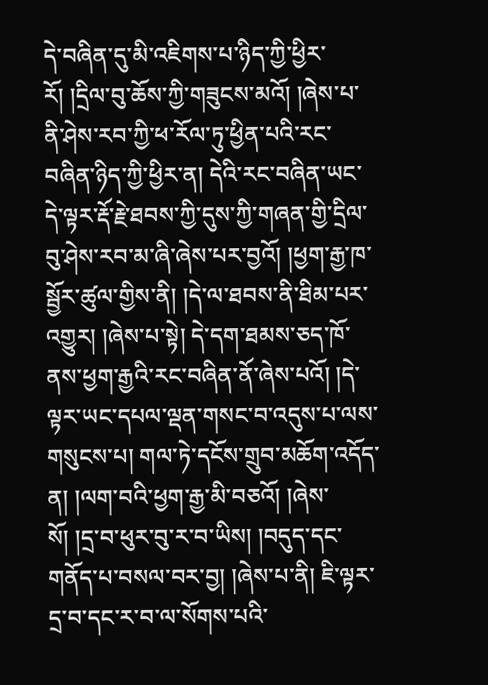དེ་བཞིན་དུ་མི་འཇིགས་པ་ཉིད་ཀྱི་ཕྱིར་རོ། །དྲིལ་བུ་ཆོས་ཀྱི་གཟུངས་མའོ། །ཞེས་པ་ནི་ཤེས་རབ་ཀྱི་ཕ་རོལ་ཏུ་ཕྱིན་པའི་རང་བཞིན་ཉིད་ཀྱི་ཕྱིར་ན། དེའི་རང་བཞིན་ཡང་དེ་ལྟར་རྡོ་རྗེ་ཐབས་ཀྱི་དུས་ཀྱི་གཞན་གྱི་དྲིལ་བུ་ཤེས་རབ་མ་ཞི་ཞེས་པར་བྱའོ། །ཕྱག་རྒྱ་ཁ་སྦྱོར་ཚུལ་གྱིས་ནི། །དེ་ལ་ཐབས་ནི་ཐིམ་པར་འགྱུར། །ཞེས་པ་སྟེ། དེ་དག་ཐམས་ཅད་ཁོ་ནས་ཕྱག་རྒྱའི་རང་བཞིན་ནོ་ཞེས་པའོ། །དེ་ལྟར་ཡང་དཔལ་ལྡན་གསང་བ་འདུས་པ་ལས་གསུངས་པ། གལ་ཏེ་དངོས་གྲུབ་མཆོག་འདོད་ན། །ལག་བའི་ཕྱག་རྒྱ་མི་བཅའོ། །ཞེས་སོ། །དྲ་བ་ཕུར་བུ་ར་བ་ཡིས། །བདུད་དང་གནོད་པ་བསལ་བར་བྱ། །ཞེས་པ་ནི། ཇི་ལྟར་དྲ་བ་དང་ར་བ་ལ་སོགས་པའི་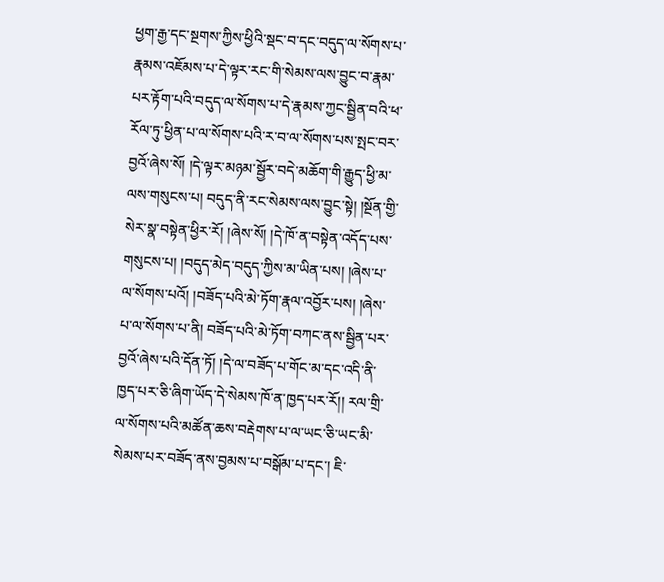ཕྱག་རྒྱ་དང་སྔགས་ཀྱིས་ཕྱིའི་སྡང་བ་དང་བདུད་ལ་སོགས་པ་རྣམས་འཇོམས་པ་དེ་ལྟར་རང་གི་སེམས་ལས་བྱུང་བ་རྣམ་པར་རྟོག་པའི་བདུད་ལ་སོགས་པ་དེ་རྣམས་ཀྱང་སྦྱིན་བའི་ཕ་རོལ་ཏུ་ཕྱིན་པ་ལ་སོགས་པའི་ར་བ་ལ་སོགས་པས་སྤང་བར་བྱའོ་ཞེས་སོ། །དེ་ལྟར་མཉམ་སྦྱོར་བདེ་མཆོག་གི་རྒྱུད་ཕྱི་མ་ལས་གསུངས་པ། བདུད་ནི་རང་སེམས་ལས་བྱུང་སྟེ། །སྔོན་གྱི་སེར་སྣ་བསྟེན་ཕྱིར་རོ། །ཞེས་སོ། །དེ་ཁོ་ན་བསྟེན་འདོད་པས་གསུངས་པ། །བདུད་མེད་བདུད་ཀྱིས་མ་ཡིན་པས། །ཞེས་པ་ལ་སོགས་པའོ། །བཟོད་པའི་མེ་ཏོག་རྣལ་འབྱོར་པས། །ཞེས་པ་ལ་སོགས་པ་ནི། བཟོད་པའི་མེ་ཏོག་བཀང་ནས་སྦྱིན་པར་བྱའོ་ཞེས་པའི་དོན་ཏོ། །དེ་ལ་བཟོད་པ་གོང་མ་དང་འདི་ནི་ཁྱད་པར་ཅི་ཞིག་ཡོད་དེ་སེམས་ཁོ་ན་ཁྱད་པར་རོ།། རལ་གྲི་ལ་སོགས་པའི་མཚོན་ཆས་བརྡེགས་པ་ལ་ཡང་ཅི་ཡང་མི་སེམས་པར་བཟོད་ནས་བྱམས་པ་བསྒོམ་པ་དང་། ཇི་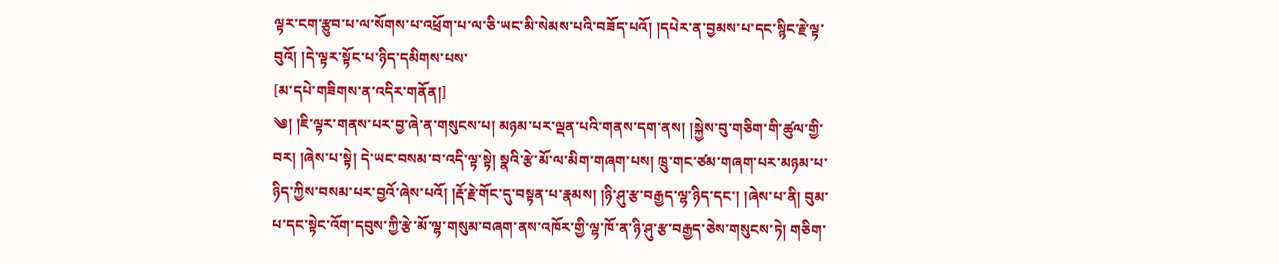ལྟར་ངག་རྩུབ་པ་ལ་སོགས་པ་འཕྲོག་པ་ལ་ཅི་ཡང་མི་སེམས་པའི་བཟོད་པའོ། །དཔེར་ན་བྱམས་པ་དང་སྙིང་རྗེ་ལྟ་བུའོ། །དེ་ལྟར་སྟོང་པ་ཉིད་དམིགས་པས་
[མ་དཔེ་གཟིགས་ན་འདིར་གནོན།]
༄། །ཇི་ལྟར་གནས་པར་བྱ་ཞེ་ན་གསུངས་པ། མཉམ་པར་ལྡན་པའི་གནས་དག་ནས། །སྐྱེས་བུ་གཅིག་གི་ཚུལ་གྱི་བར། །ཞེས་པ་སྟེ། དེ་ཡང་བསམ་བ་འདི་ལྟ་སྟེ། སྣའི་རྩེ་མོ་ལ་མིག་གཞག་པས། ཁྲུ་གང་ཙམ་གཞག་པར་མཉམ་པ་ཉིད་ཀྱིས་བསམ་པར་བྱའོ་ཞེས་པའོ། །རྡོ་རྗེ་གོང་དུ་བསྟན་པ་རྣམས། །ཉི་ཤུ་རྩ་བརྒྱད་ལྷ་ཉིད་དང་། །ཞེས་པ་ནི། བུམ་པ་དང་སྟེང་འོག་དབུས་ཀྱི་རྩེ་མོ་ལྷ་གསུམ་བཞག་ནས་འཁོར་གྱི་ལྷ་ཁོ་ན་ཉི་ཤུ་རྩ་བརྒྱད་ཅེས་གསུངས་ཏེ། གཅིག་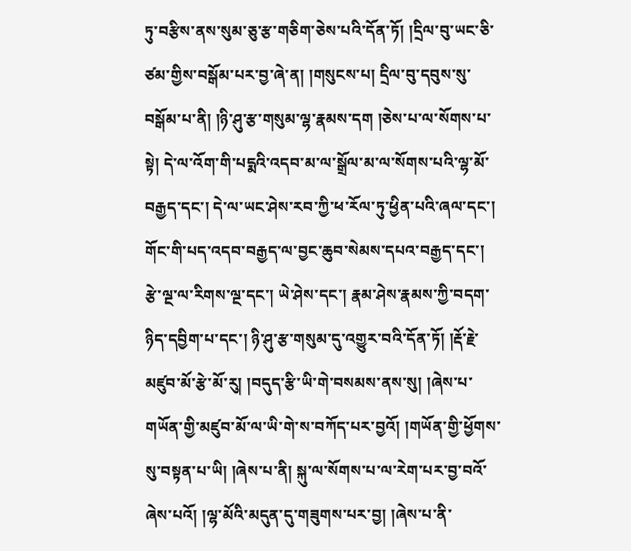ཏུ་བརྩིས་ནས་སུམ་ཅུ་རྩ་གཅིག་ཅེས་པའི་དོན་ཏོ། །དྲིལ་བུ་ཡང་ཅི་ཙམ་གྱིས་བསྒོམ་པར་བྱ་ཞེ་ན། །གསུངས་པ། དྲིལ་བུ་དབུས་སུ་བསྒོམ་པ་ནི། །ཉི་ཤུ་རྩ་གསུམ་ལྷ་རྣམས་དག །ཅེས་པ་ལ་སོགས་པ་སྟེ། དེ་ལ་འོག་གི་པདྨའི་འདབ་མ་ལ་སྒྲོལ་མ་ལ་སོགས་པའི་ལྷ་མོ་བརྒྱད་དང་། དེ་ལ་ཡང་ཤེས་རབ་ཀྱི་ཕ་རོལ་ཏུ་ཕྱིན་པའི་ཞལ་དང་། གོང་གི་པད་འདབ་བརྒྱད་ལ་བྱང་ཆུབ་སེམས་དཔའ་བརྒྱད་དང་། རྩེ་ལྔ་ལ་རིགས་ལྔ་དང་། ཡེ་ཤེས་དང་། རྣམ་ཤེས་རྣམས་ཀྱི་བདག་ཉིད་དབྱིག་པ་དང་། ཉི་ཤུ་རྩ་གསུམ་དུ་འགྱུར་བའི་དོན་ཏོ། །རྡོ་རྗེ་མཛུབ་མོ་རྩེ་མོ་རུ། །བདུད་རྩི་ཡི་གེ་བསམས་ནས་སུ། །ཞེས་པ་གཡོན་གྱི་མཛུབ་མོ་ལ་ཡི་གེ་ས་བཀོད་པར་བྱའོ། །གཡོན་གྱི་ཕྱོགས་སུ་བསྟན་པ་ཡི། །ཞེས་པ་ནི། སྐུ་ལ་སོགས་པ་ལ་རེག་པར་བྱ་བའོ་ཞེས་པའོ། །ལྷ་མོའི་མདུན་དུ་གཟུགས་པར་བྱ། །ཞེས་པ་ནི་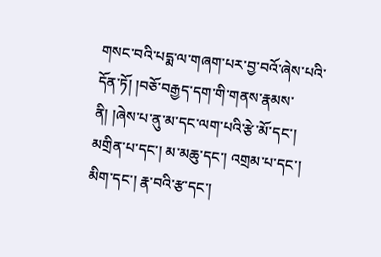གསང་བའི་པདྨ་ལ་གཞག་པར་བྱ་བའོ་ཞེས་པའི་དོན་ཏོ། །བཅོ་བརྒྱད་དག་གི་གནས་རྣམས་ནི། །ཞེས་པ་ནུ་མ་དང་ལག་པའི་རྩེ་མོ་དང་། མགྲིན་པ་དང་། མ་མཆུ་དང་། འགྲམ་པ་དང་། མིག་དང་། རྣ་བའི་རྩ་དང་།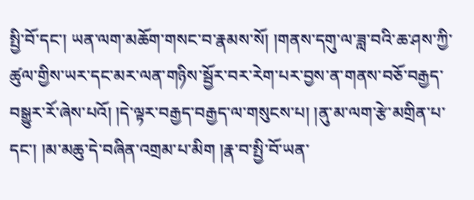སྤྱི་བོ་དང་། ཡན་ལག་མཆོག་གསང་བ་རྣམས་སོ། །གནས་དགུ་ལ་ཟླ་བའི་ཆ་ཤས་ཀྱི་ཚུལ་གྱིས་ཡར་དང་མར་ལན་གཉིས་སྦྱོར་བར་རེག་པར་བྱས་ན་གནས་བཅོ་བརྒྱད་བསྒྱུར་རོ་ཞེས་པའོ། །དེ་ལྟར་བརྒྱད་བརྒྱད་ལ་གསུངས་པ། །ནུ་མ་ལག་རྩེ་མགྲིན་པ་དང་། །མ་མཆུ་དེ་བཞིན་འགྲམ་པ་མིག །རྣ་བ་སྤྱི་བོ་ཡན་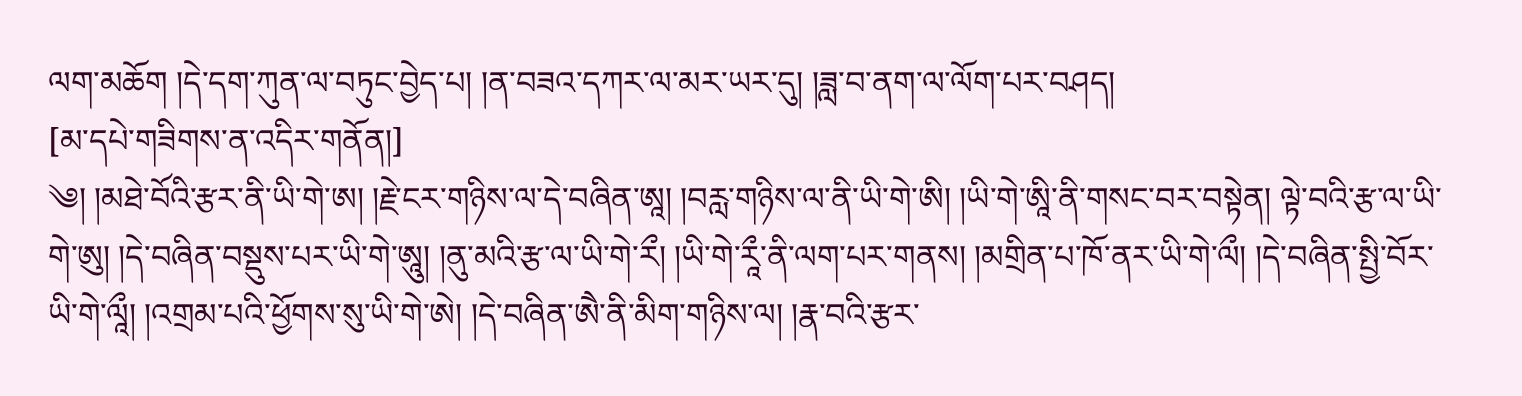ལག་མཆོག །དེ་དག་ཀུན་ལ་བཏུང་བྱེད་པ། །ན་བཟའ་དཀར་ལ་མར་ཡར་དུ། །ཟླ་བ་ནག་ལ་ལོག་པར་བཤད།
[མ་དཔེ་གཟིགས་ན་འདིར་གནོན།]
༄། །མཐེ་བོའི་རྩར་ནི་ཡི་གེ་ཨ། །རྗེ་ངར་གཉིས་ལ་དེ་བཞིན་ཨཱ། །བརླ་གཉིས་ལ་ནི་ཡི་གེ་ཨི། །ཡི་གེ་ཨཱི་ནི་གསང་བར་བསྟེན། ལྟེ་བའི་རྩ་ལ་ཡི་གེ་ཨུ། །དེ་བཞིན་བསྡུས་པར་ཡི་གེ་ཨཱུ། །ནུ་མའི་རྩ་ལ་ཡི་གེ་རྀ། །ཡི་གེ་རཱྀ་ནི་ལག་པར་གནས། །མགྲིན་པ་ཁོ་ནར་ཡི་གེ་ལྀ། །དེ་བཞིན་སྤྱི་བོར་ཡི་གེ་ལཱྀ། །འགྲམ་པའི་ཕྱོགས་སུ་ཡི་གེ་ཨེ། །དེ་བཞིན་ཨཻ་ནི་མིག་གཉིས་ལ། །རྣ་བའི་རྩར་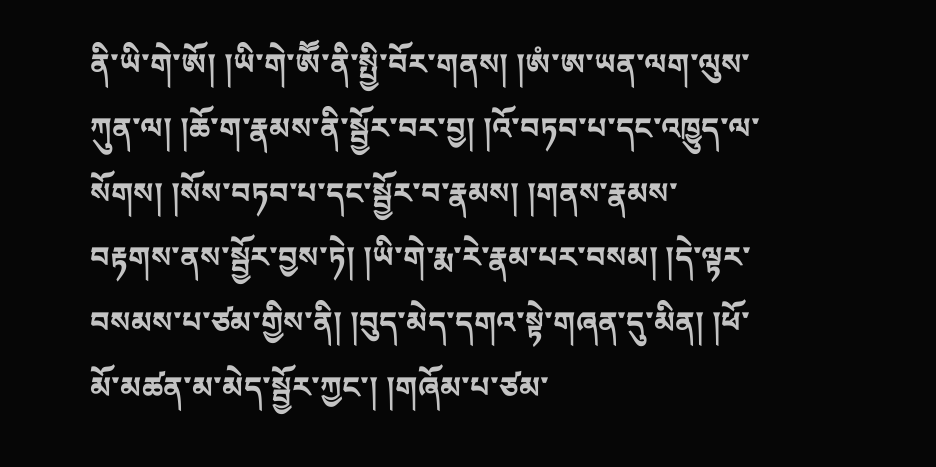ནི་ཡི་གེ་ཨོ། །ཡི་གེ་ཨཽ་ནི་སྤྱི་བོར་གནས། །ཨཾ་ཨ་ཡན་ལག་ལུས་ཀུན་ལ། །ཆོ་ག་རྣམས་ནི་སྦྱོར་བར་བྱ། །འོ་བཏབ་པ་དང་འཁྱུད་ལ་སོགས། །སོས་བཏབ་པ་དང་སྦྱོར་བ་རྣམས། །གནས་རྣམས་བརྟགས་ནས་སྦྱོར་བྱས་ཏེ། །ཡི་གེ་རྨ་རེ་རྣམ་པར་བསམ། །དེ་ལྟར་བསམས་པ་ཙམ་གྱིས་ནི། །བུད་མེད་དགའ་སྟེ་གཞན་དུ་མིན། །ཕོ་མོ་མཚན་མ་མེད་སྦྱོར་ཀྱང་། །གཞོམ་པ་ཙམ་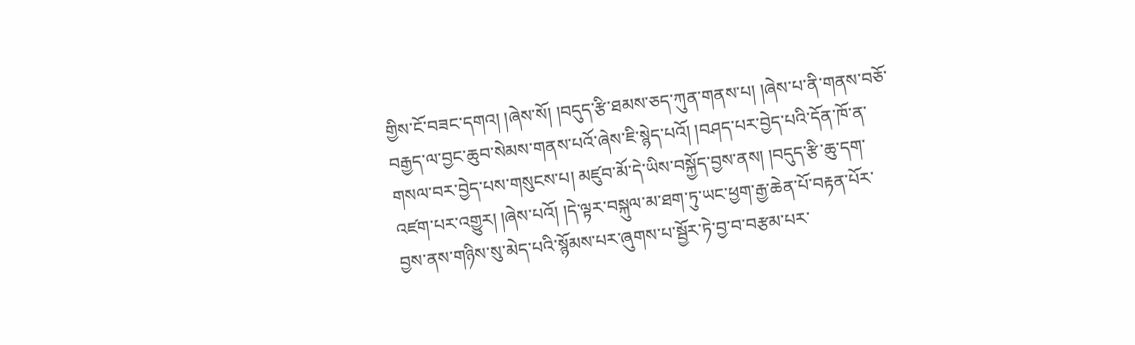གྱིས་ངོ་བཟང་དགའ། །ཞེས་སོ། །བདུད་རྩི་ཐམས་ཅད་ཀུན་གནས་པ། །ཞེས་པ་ནི་གནས་བཅོ་བརྒྱད་ལ་བྱང་ཆུབ་སེམས་གནས་པའོ་ཞེས་ཇི་སྙེད་པའོ། །བཤད་པར་བྱེད་པའི་དོན་ཁོ་ན་གསལ་བར་བྱེད་པས་གསུངས་པ། མཛུབ་མོ་དེ་ཡིས་བསྐྱོད་བྱས་ནས། །བདུད་རྩི་ཆུ་དག་འཛག་པར་འགྱུར། །ཞེས་པའོ། །དེ་ལྟར་བསྐུལ་མ་ཐག་ཏུ་ཡང་ཕྱག་རྒྱ་ཆེན་པོ་བརྟན་པོར་བྱས་ནས་གཉིས་སུ་མེད་པའི་སྙོམས་པར་ཞུགས་པ་སྦྱོར་ཏེ་བྱ་བ་བརྩམ་པར་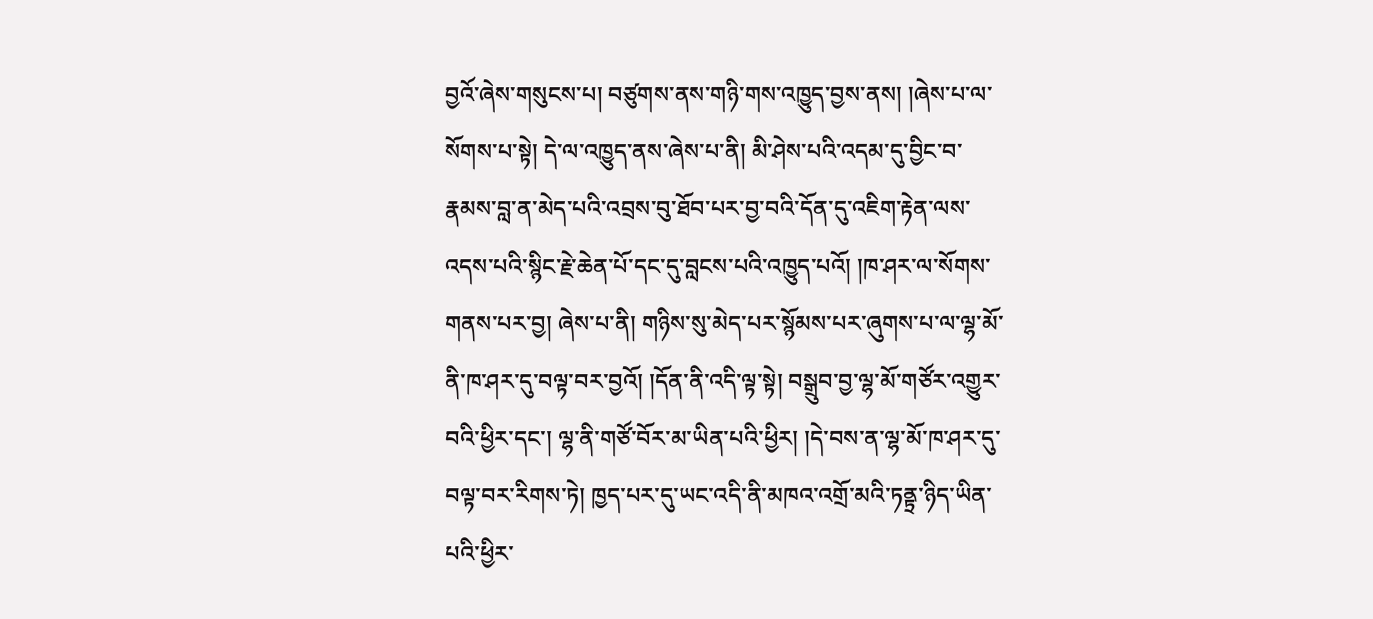བྱའོ་ཞེས་གསུངས་པ། བཙུགས་ནས་གཉི་གས་འཁྱུད་བྱས་ནས། །ཞེས་པ་ལ་སོགས་པ་སྟེ། དེ་ལ་འཁྱུད་ནས་ཞེས་པ་ནི། མི་ཤེས་པའི་འདམ་དུ་བྱིང་བ་རྣམས་བླ་ན་མེད་པའི་འབྲས་བུ་ཐོབ་པར་བྱ་བའི་དོན་དུ་འཇིག་རྟེན་ལས་འདས་པའི་སྙིང་རྗེ་ཆེན་པོ་དང་དུ་བླངས་པའི་འཁྱུད་པའོ། །ཁ་ཤར་ལ་སོགས་གནས་པར་བྱ། ཞེས་པ་ནི། གཉིས་སུ་མེད་པར་སྙོམས་པར་ཞུགས་པ་ལ་ལྷ་མོ་ནི་ཁ་ཤར་དུ་བལྟ་བར་བྱའོ། །དོན་ནི་འདི་ལྟ་སྟེ། བསྒྲུབ་བྱ་ལྷ་མོ་གཙོར་འགྱུར་བའི་ཕྱིར་དང་། ལྷ་ནི་གཙོ་བོར་མ་ཡིན་པའི་ཕྱིར། །དེ་བས་ན་ལྷ་མོ་ཁ་ཤར་དུ་བལྟ་བར་རིགས་ཏེ། ཁྱད་པར་དུ་ཡང་འདི་ནི་མཁའ་འགྲོ་མའི་ཏནྟྲ་ཉིད་ཡིན་པའི་ཕྱིར་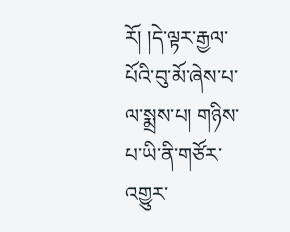རོ། །དེ་ལྟར་རྒྱལ་པོའི་བུ་མོ་ཞེས་པ་ལ་སྨྲས་པ། གཉིས་པ་ཡི་ནི་གཙོར་འགྱུར་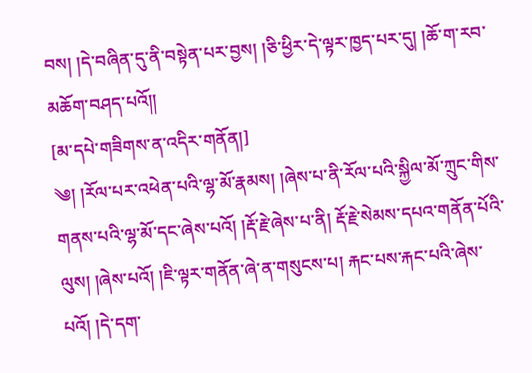བས། །དེ་བཞིན་དུ་ནི་བསྟེན་པར་བྱས། །ཅི་ཕྱིར་དེ་ལྟར་ཁྱད་པར་དུ། །ཆོ་ག་རབ་མཆོག་བཤད་པའོ།།
[མ་དཔེ་གཟིགས་ན་འདིར་གནོན།]
༄། །རོལ་པར་འཕེན་པའི་ལྷ་མོ་རྣམས། །ཞེས་པ་ནི་རོལ་པའི་སྐྱིལ་མོ་ཀྲུང་གིས་གནས་པའི་ལྷ་མོ་དང་ཞེས་པའོ། །རྡོ་རྗེ་ཞེས་པ་ནི། རྡོ་རྗེ་སེམས་དཔའ་གནོན་པོའི་ལུས། །ཞེས་པའོ། །ཇི་ལྟར་གནོན་ཞེ་ན་གསུངས་པ། རྐང་པས་རྐང་པའི་ཞེས་པའོ། །དེ་དག་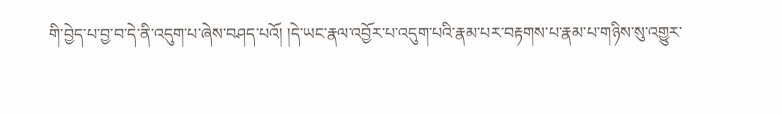གི་བྱེད་པ་བྱ་བ་དེ་ནི་འདུག་པ་ཞེས་བཤད་པའོ། །དེ་ཡང་རྣལ་འབྱོར་པ་འདུག་པའི་རྣམ་པར་བརྟགས་པ་རྣམ་པ་གཉིས་སུ་འགྱུར་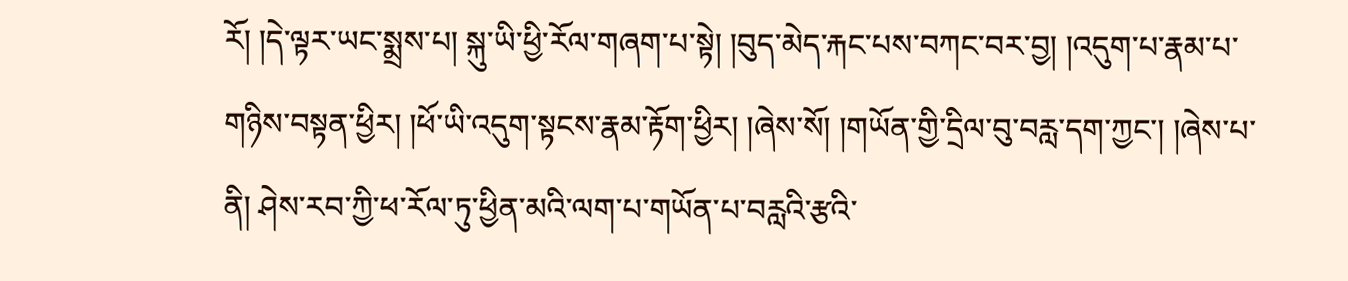རོ། །དེ་ལྟར་ཡང་སྨྲས་པ། སྐུ་ཡི་ཕྱི་རོལ་གཞག་པ་སྟེ། །བུད་མེད་རྐང་པས་བཀང་བར་བྱ། །འདུག་པ་རྣམ་པ་གཉིས་བསྟན་ཕྱིར། །ཕོ་ཡི་འདུག་སྟངས་རྣམ་རྟོག་ཕྱིར། །ཞེས་སོ། །གཡོན་གྱི་དྲིལ་བུ་བརླ་དག་ཀྱང་། །ཞེས་པ་ནི། ཤེས་རབ་ཀྱི་ཕ་རོལ་ཏུ་ཕྱིན་མའི་ལག་པ་གཡོན་པ་བརླའི་རྩའི་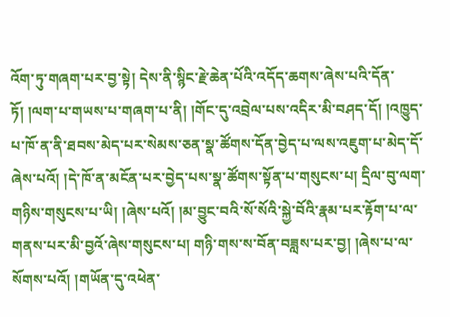འོག་ཏུ་གཞག་པར་བྱ་སྟེ། དེས་ནི་སྙིང་རྗེ་ཆེན་པོའི་འདོད་ཆགས་ཞེས་པའི་དོན་ཏོ། །ལག་པ་གཡས་པ་གཞག་པ་ནི། །གོང་དུ་འབྲེལ་པས་འདིར་མི་བཤད་དོ། །འཁྱུད་པ་ཁོ་ན་ནི་ཐབས་མེད་པར་སེམས་ཅན་སྣ་ཚོགས་དོན་བྱེད་པ་ལས་འཇུག་པ་མེད་དོ་ཞེས་པའོ། །དེ་ཁོ་ན་མངོན་པར་བྱེད་པས་སྣ་ཚོགས་སྟོན་པ་གསུངས་པ། དྲིལ་བུ་ལག་གཉིས་གསུངས་པ་ཡི། །ཞེས་པའོ། །མ་བྱུང་བའི་སོ་སོའི་སྐྱེ་བོའི་རྣམ་པར་རྟོག་པ་ལ་གནས་པར་མི་བྱའོ་ཞེས་གསུངས་པ། གཉི་གས་ས་བོན་བཟླས་པར་བྱ། །ཞེས་པ་ལ་སོགས་པའོ། །གཡོན་དུ་འཕེན་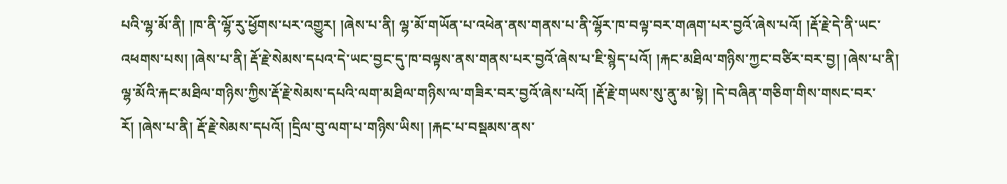པའི་ལྷ་མོ་ནི། །ཁ་ནི་ལྷོ་རུ་ཕྱོགས་པར་འགྱུར། །ཞེས་པ་ནི། ལྷ་མོ་གཡོན་པ་འཕེན་ནས་གནས་པ་ནི་ལྷོར་ཁ་བལྟ་བར་གཞག་པར་བྱའོ་ཞེས་པའོ། །རྡོ་རྗེ་དེ་ནི་ཡང་འཕགས་པས། །ཞེས་པ་ནི། རྡོ་རྗེ་སེམས་དཔའ་དེ་ཡང་བྱང་དུ་ཁ་བལྟས་ནས་གནས་པར་བྱའོ་ཞེས་པ་ཇི་སྙེད་པའོ། །རྐང་མཐིལ་གཉིས་ཀྱང་བཙིར་བར་བྱ། །ཞེས་པ་ནི། ལྷ་མོའི་རྐང་མཐིལ་གཉིས་ཀྱིས་རྡོ་རྗེ་སེམས་དཔའི་ལག་མཐིལ་གཉིས་ལ་གཟིར་བར་བྱའོ་ཞེས་པའོ། །རྡོ་རྗེ་གཡས་སུ་ནུ་མ་སྟེ། །དེ་བཞིན་གཅིག་གིས་གསང་བར་རོ། །ཞེས་པ་ནི། རྡོ་རྗེ་སེམས་དཔའོ། །དྲིལ་བུ་ལག་པ་གཉིས་ཡིས། །རྐང་པ་བསྡམས་ནས་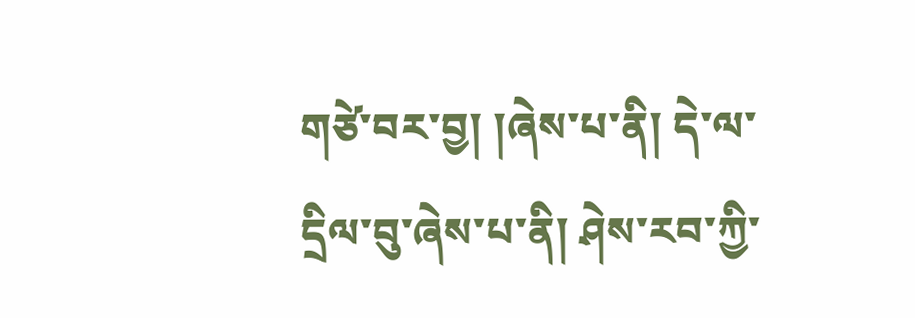གཙེ་བར་བྱ། །ཞེས་པ་ནི། དེ་ལ་དྲིལ་བུ་ཞེས་པ་ནི། ཤེས་རབ་ཀྱི་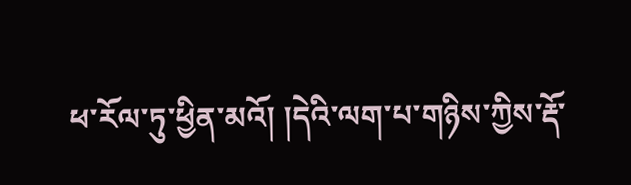ཕ་རོལ་ཏུ་ཕྱིན་མའོ། །དེའི་ལག་པ་གཉིས་ཀྱིས་རྡོ་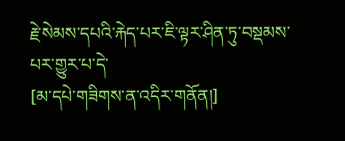རྗེ་སེམས་དཔའི་རྐེད་པར་ཇི་ལྟར་ཤིན་ཏུ་བསྡམས་པར་གྱུར་པ་དེ་
[མ་དཔེ་གཟིགས་ན་འདིར་གནོན།]